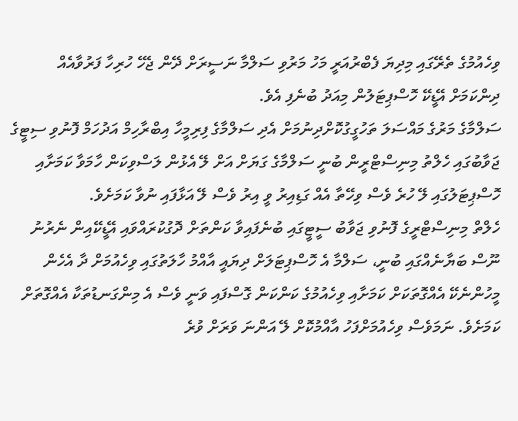ވިހެއުމުގެ ތެރޭގައި މިދިޔަ ފެބްރުއަރީ މަހު މަރުވި ސަލްމާ ނަސީރަށް ދޭން ޖެހޭ ހުރިހާ ފަރުވާއެއް ދިންކަމަށް އޭޑީކޭ ހޮސްޕިޓަލުން މިއަދު ބުނެފި އެވެ.
ސަލްމާގެ މަރުގެ މައްސަލަ ތަހުގީގުކޮށްދިނުމަށް އެދި ސަލްމާގެ ފިރިމީހާ އިބްރާހިމް އަދުހަމް ފޮނުވި ސިޓީގެ ޖަވާބުގައި ހެލްތު މިނިސްޓްރީން ބުނީ ސަލްމާގެ ގަޔަށް އަށް ލޭ އެޅުން ލަސްވިކަން ހާމަވާ ކަމަށާއި ހޮސްޕިޓަލުގައި ލޭ ހުރެ ވެސް ވިހޭތާ އެއް ގަޑިއިރު ވީ އިރު ވެސް ލޭ އަޅާފައި ނުވާ ކަމަށެވެ.
ހެލްތް މިނިސްޓްރީގެ ފޮނުވި ޖަވާބު ސީޓީގައި ބުނެފައިވާ ކަންތަށް ދޮގުކުރައްވައި އޭޑީކޭއިން ނެރުނު ނޫސް ބަޔާނެއްގައި ބުނީ، ސަލްމާ އެ ހޮސްޕިޓަލަށް ދިޔައީ އާއްމު ހާލަތުގައި ވިހެއުމަށް ދާ އެހެން މީހުންނެކޭ އެއްގޮތަކަށް ކަމަށާއި ވިހެއުމުގެ ކަންކަން ގޮސްފައި ވަނީ ވެސް އެ މިންގަނޑުތަކާ އެއްގޮތަށް ކަމަށެވެ. ނަމަވެސް ވިހެއުމަށްފަހު އާއްމުކޮށް ލޭ އަންނަ ވަރަށް ވުރެ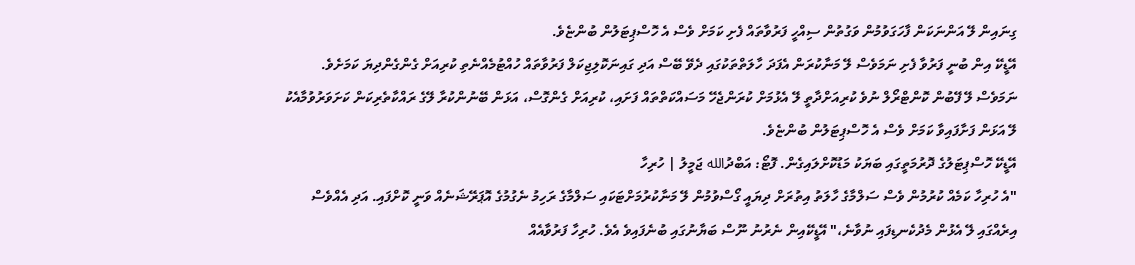ގިނައިން ލޭ އަންނަކަން ފާހަގަވުމުން ވަގުތުން ސިއްހީ ފަރުވާތައް ފެށި ކަމަށް ވެސް އެ ހޮސްޕިޓަލުން ބުންޏެވެ.
އޭޑީކޭ އިން ބުނީ ފަރުވާ ފެށި ނަމަވެސް ލޭ މަނާކުރަން އެފަދަ ހާލަތްތަކުގައި ދެވޭ ބޭސް އަދި ގައިނަކޮލިޖިކަލް ފަރުވާތައް ހުއްޓުމެއްނެތި ކުރިއަށް ގެންގެންދިޔަ ކަމަށެވެ. ނަމަވެސް ލޭ ފޭބުން ކޮންޓްރޯލް ނުވެ ކުރިއަށްދާތީ ލޭ އެޅުމަށް ކުރަންޖެހޭ މަސައްކަތްތައް ފަށައި، ކުރިއަށް ގެންގޮސް، އަޅަން ބޭނުންކުރާ ލޭގެ ރައްކާތެރިކަން ކަށަވަރުވުމާއެކު ލޭ އަޅަން ފަށާފައިވާ ކަމަށް ވެސް އެ ހޮސްޕިޓަލުން ބުންޏެވެ.
އޭޑީކޭ ހޮސްޕިޓަލުގެ ދޮރުމަތީގައި ބަޔަކު މަޑުކޮށްލައިގެން. ފޮޓޯ: އަބްދުالله ޖަމީލު | ހުރިހާ
"އެ ހުރިހާ ކަމެއް ކުރުމުން ވެސް ސަލްމާގެ ހާލަތު އިތުރަށް ދިޔައީ ގޯސްވުމުން ލޭ މަނާކުރުމަށްޓަކައި ސަލްމާގެ ރަހިމު ނެގުމުގެ އޮޕަރޭޝަނެއް ވަނީ ކޮށްފައި. އަދި އެއްވެސް އިރެއްގައި ލޭ އެޅުން މެދުކެނޑިފައި ނުވާނެ،" އޭޑީކޭއިން ނެރުނު ނޫސް ބަޔާނުގައި ބުނެފައިވެ އެވެ. ހުރިހާ ފަރުވާއެއް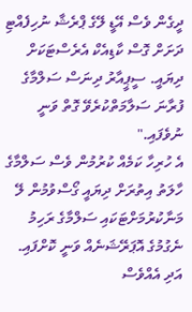ދީގެން ވެސް އޭޑީ ލޭގެ ޕްރެޝާ ނުހިފެއްޓި ދަށަށް ގޮސް ކާޑިއެކް އެރެސްޓަކަށް ދިޔައީ. ސީޕީއާރު ދިނަސް ސަލްމާގެ ފުރާނަ ސަލާމަތްކުރެވޭ ގޮތް ވަނީ ނުވެފައި."
އެ ހުރިހާ ކަމެއް ކުރުމުން ވެސް ސަލްމާގެ ހާލަތު އިތުރަށް ދިޔައީ ގޯސްވުމުން ލޭ މަނާކުރުމަށްޓަކައި ސަލްމާގެ ރަހިމު ނެގުމުގެ އޮޕަރޭޝަނެއް ވަނީ ކޮށްފައި. އަދި އެއްވެސް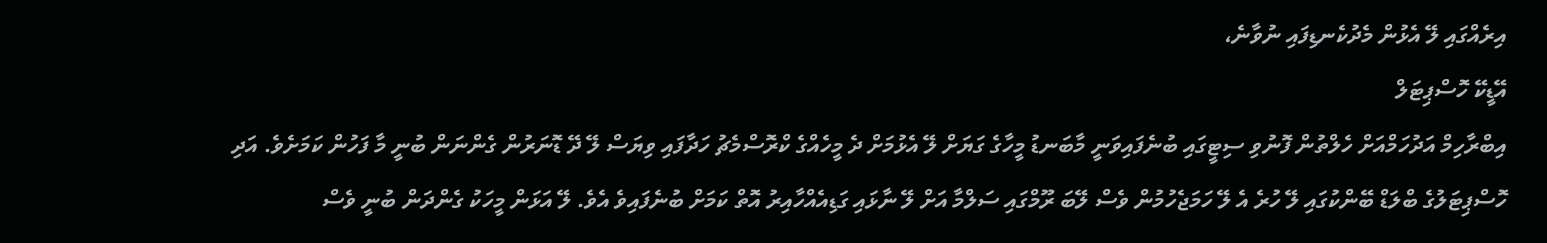އިރެއްގައި ލޭ އެޅުން މެދުކެނޑިފައި ނުވާނެ،
އޭޑީކޭ ހޮސްޕިޓަލް
އިބްރާހިމް އަދުހަމްއަށް ހެލްތުން ފޮނުވި ސިޓީގައި ބުނެފައިވަނީ މާބަނޑު މީހާގެ ގަޔަށް ލޭ އެޅުމަށް ދެ މީހެއްގެ ކްރޮސްމެޗު ހަދާފައި ވިޔަސް ލޭ ދޭ ޑޮނަރުން ގެންނަން ބުނީ މާ ފަހުން ކަމަށެވެ. އަދި ހޮސްޕިޓަލުގެ ބްލަޑް ބޭންކުގައި ލޭ ހުރެ އެ ލޭ ހަމަޖެހުމުން ވެސް ލޭބަ ރޫމްގައި ސަލްމާ އަށް ލޭ ނާޅައި ގަޑިއެއްހާއިރު އޮތް ކަމަށް ބުނެފައިވެ އެވެ. ލޭ އަޅަން މީހަކު ގެންދަން ބުނީ ވެސް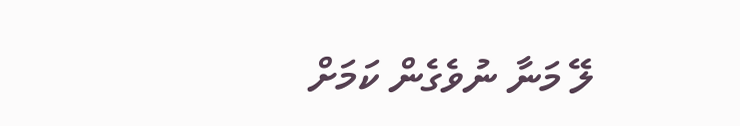ލޭ މަނާ ނުވެގެން ކަމަށް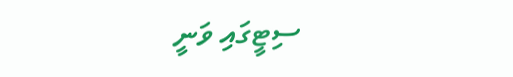ސިޓީގައި ވަނީ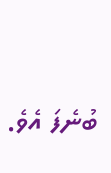ބުނެފަ އެވެ.